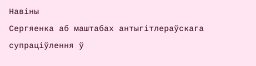Навiны
Сергяенка аб маштабах антыгітлераўскага супраціўлення ў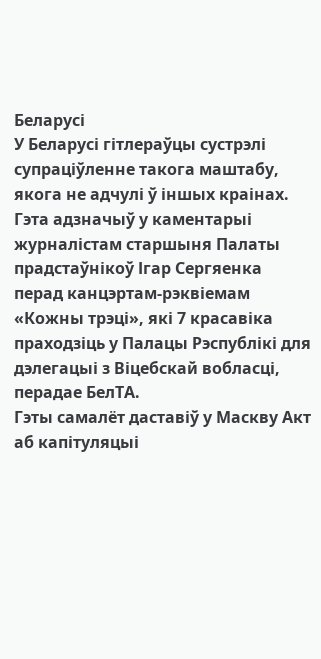Беларусі
У Беларусі гітлераўцы сустрэлі супраціўленне такога маштабу, якога не адчулі ў іншых краінах. Гэта адзначыў у каментарыі журналістам старшыня Палаты прадстаўнікоў Ігар Сергяенка перад канцэртам-рэквіемам «Кожны трэці», які 7 красавіка праходзіць у Палацы Рэспублікі для дэлегацыі з Віцебскай вобласці, перадае БелТА.
Гэты самалёт даставіў у Маскву Акт аб капітуляцыі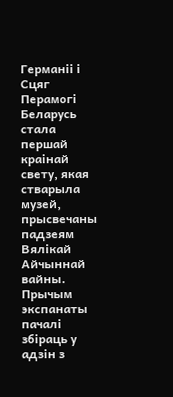Германіі і Сцяг Перамогі
Беларусь стала першай краінай свету, якая стварыла музей, прысвечаны падзеям Вялікай Айчыннай вайны. Прычым экспанаты пачалі збіраць у адзін з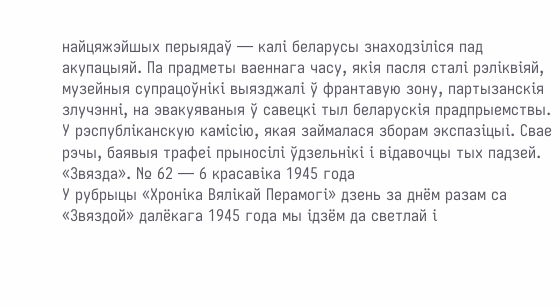найцяжэйшых перыядаў — калі беларусы знаходзіліся пад акупацыяй. Па прадметы ваеннага часу, якія пасля сталі рэліквіяй, музейныя супрацоўнікі выязджалі ў франтавую зону, партызанскія злучэнні, на эвакуяваныя ў савецкі тыл беларускія прадпрыемствы. У рэспубліканскую камісію, якая займалася зборам экспазіцыі. Свае рэчы, баявыя трафеі прыносілі ўдзельнікі і відавочцы тых падзей.
«Звязда». № 62 — 6 красавіка 1945 года
У рубрыцы «Хроніка Вялікай Перамогі» дзень за днём разам са «Звяздой» далёкага 1945 года мы ідзём да светлай і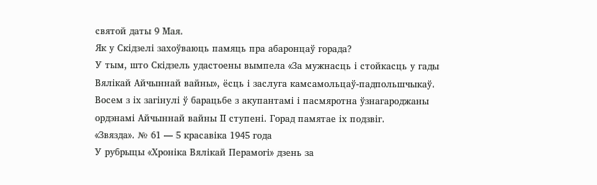святой даты 9 Мая.
Як у Скідзелі захоўваюць памяць пра абаронцаў горада?
У тым, што Скідзель удастоены вымпела «За мужнасць і стойкасць у гады Вялікай Айчыннай вайны», ёсць і заслуга камсамольцаў-падпольшчыкаў. Восем з іх загінулі ў барацьбе з акупантамі і пасмяротна ўзнагароджаны ордэнамі Айчыннай вайны ІІ ступені. Горад памятае іх подзвіг.
«Звязда». № 61 — 5 красавіка 1945 года
У рубрыцы «Хроніка Вялікай Перамогі» дзень за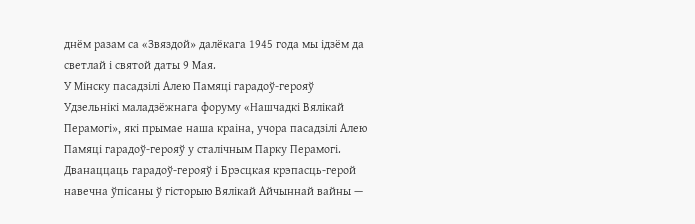днём разам са «Звяздой» далёкага 1945 года мы ідзём да светлай і святой даты 9 Мая.
У Мінску пасадзілі Алею Памяці гарадоў-герояў
Удзельнікі маладзёжнага форуму «Нашчадкі Вялікай Перамогі», які прымае наша краіна, учора пасадзілі Алею Памяці гарадоў-герояў у сталічным Парку Перамогі. Дванаццаць гарадоў-герояў і Брэсцкая крэпасць-герой навечна ўпісаны ў гісторыю Вялікай Айчыннай вайны —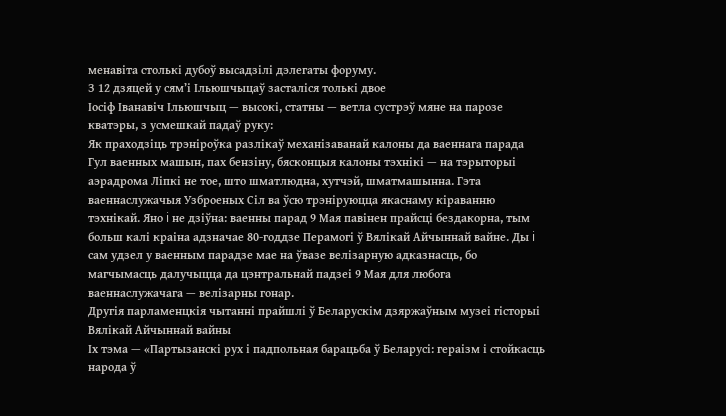менавіта столькі дубоў высадзілі дэлегаты форуму.
З 12 дзяцей у сям’і Ільюшчыцаў засталіся толькі двое
Іосіф Іванавіч Ільюшчыц — высокі, статны — ветла сустрэў мяне на парозе кватэры, з усмешкай падаў руку:
Як праходзiць трэнiроўка разлiкаў механiзаванай калоны да ваеннага парада
Гул ваенных машын, пах бензiну, бясконцыя калоны тэхнiкi — на тэрыторыi аэрадрома Лiпкi не тое, што шматлюдна, хутчэй, шматмашынна. Гэта ваеннаслужачыя Узброеных Сiл ва ўсю трэнiруюцца якаснаму кiраванню тэхнiкай. Яно i не дзiўна: ваенны парад 9 Мая павiнен прайсцi бездакорна, тым больш калi краiна адзначае 80-годдзе Перамогi ў Вялiкай Айчыннай вайне. Ды i сам удзел у ваенным парадзе мае на ўвазе велiзарную адказнасць, бо магчымасць далучыцца да цэнтральнай падзеi 9 Мая для любога ваеннаслужачага — велiзарны гонар.
Другія парламенцкія чытанні прайшлі ў Беларускім дзяржаўным музеі гісторыі Вялікай Айчыннай вайны
Іх тэма — «Партызанскі рух і падпольная барацьба ў Беларусі: гераізм і стойкасць народа ў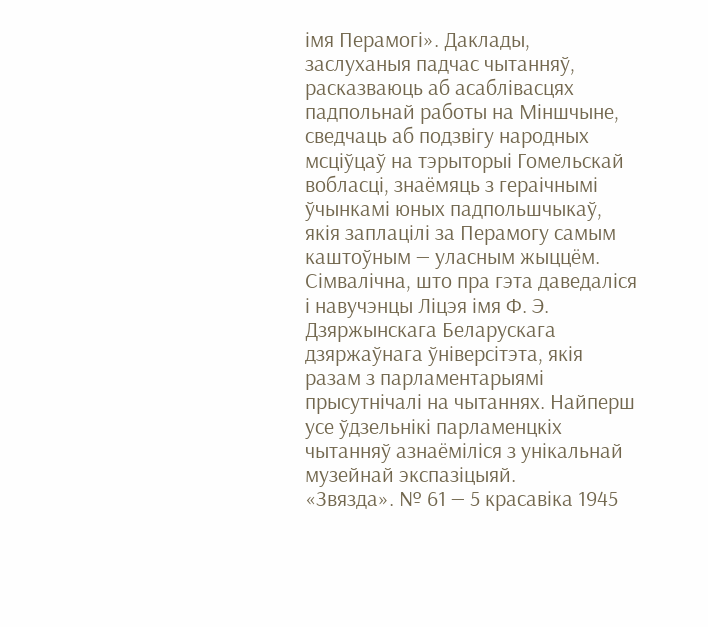імя Перамогі». Даклады, заслуханыя падчас чытанняў, расказваюць аб асаблівасцях падпольнай работы на Міншчыне, сведчаць аб подзвігу народных мсціўцаў на тэрыторыі Гомельскай вобласці, знаёмяць з гераічнымі ўчынкамі юных падпольшчыкаў, якія заплацілі за Перамогу самым каштоўным — уласным жыццём. Сімвалічна, што пра гэта даведаліся і навучэнцы Ліцэя імя Ф. Э. Дзяржынскага Беларускага дзяржаўнага ўніверсітэта, якія разам з парламентарыямі прысутнічалі на чытаннях. Найперш усе ўдзельнікі парламенцкіх чытанняў азнаёміліся з унікальнай музейнай экспазіцыяй.
«Звязда». № 61 — 5 красавіка 1945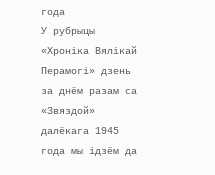года
У рубрыцы «Хроніка Вялікай Перамогі» дзень за днём разам са «Звяздой» далёкага 1945 года мы ідзём да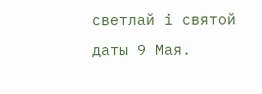светлай і святой даты 9 Мая.